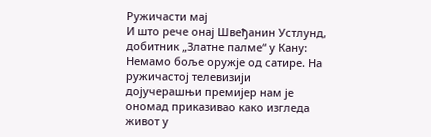Ружичасти мај
И што рече онај Швеђанин Устлунд, добитник „Златне палме“ у Кану: Немамо боље оружје од сатире. На ружичастој телевизији дојучерашњи премијер нам је ономад приказивао како изгледа живот у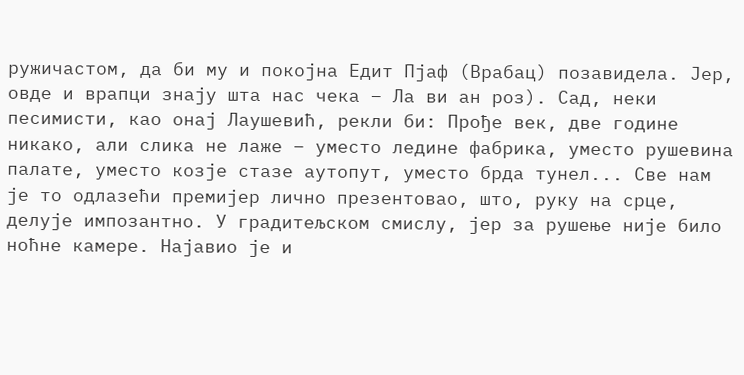ружичастом, да би му и покојна Едит Пјаф (Врабац) позавидела. Јер, овде и врапци знају шта нас чека – Ла ви ан роз). Сад, неки песимисти, као онај Лаушевић, рекли би: Прође век, две године никако, али слика не лаже – уместо ледине фабрика, уместо рушевина палате, уместо козје стазе аутопут, уместо брда тунел... Све нам је то одлазећи премијер лично презентовао, што, руку на срце, делује импозантно. У градитељском смислу, јер за рушење није било ноћне камере. Најавио је и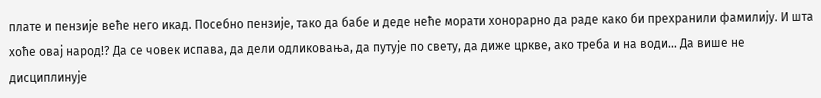плате и пензије веће него икад. Посебно пензије, тако да бабе и деде неће морати хонорарно да раде како би прехранили фамилију. И шта хоће овај народ!? Да се човек испава, да дели одликовања, да путује по свету, да диже цркве, ако треба и на води... Да више не дисциплинује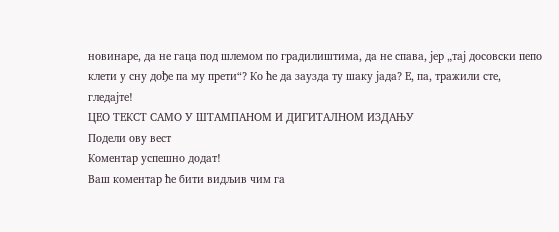новинаре, да не гаца под шлемом по градилиштима, да не спава, јер „тај досовски пепо клети у сну дође па му прети“? Ко ће да заузда ту шаку јада? Е, па, тражили сте, гледајте!
ЦЕО ТЕКСТ САМО У ШТАМПАНОМ И ДИГИТАЛНОМ ИЗДАЊУ
Подели ову вест
Комeнтар успeшно додат!
Ваш комeнтар ћe бити видљив чим га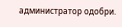администратор одобри.